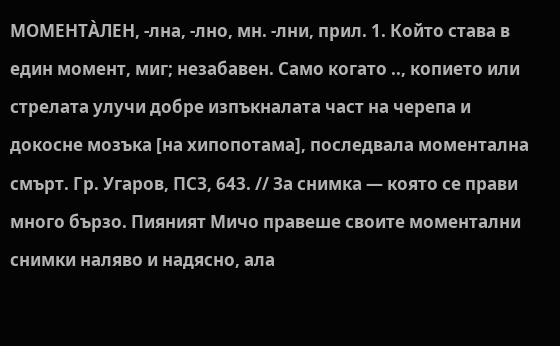МОМЕНТА̀ЛЕН, -лна, -лно, мн. -лни, прил. 1. Който става в един момент, миг; незабавен. Само когато .., копието или стрелата улучи добре изпъкналата част на черепа и докосне мозъка [на хипопотама], последвала моментална смърт. Гр. Угаров, ПСЗ, 643. // За снимка — която се прави много бързо. Пияният Мичо правеше своите моментални снимки наляво и надясно, ала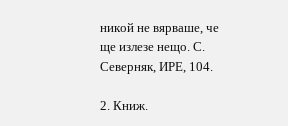никой не вярваше, че ще излезе нещо. С. Северняк, ИРЕ, 104.

2. Книж.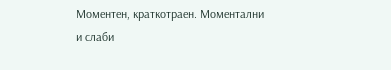Моментен, краткотраен. Моментални и слаби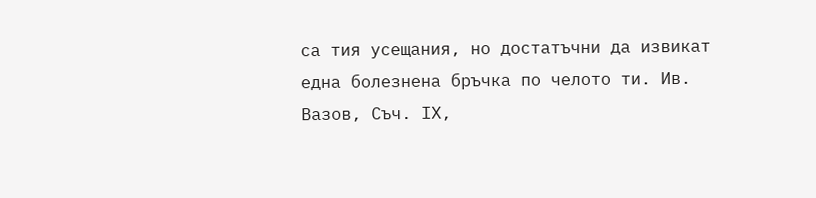са тия усещания, но достатъчни да извикат една болезнена бръчка по челото ти. Ив. Вазов, Съч. IХ,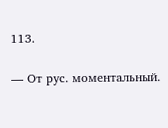113.

— От рус. моментальный.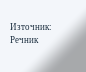Източник: Речник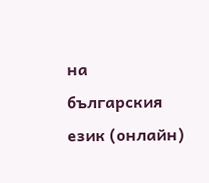на българския език (онлайн)